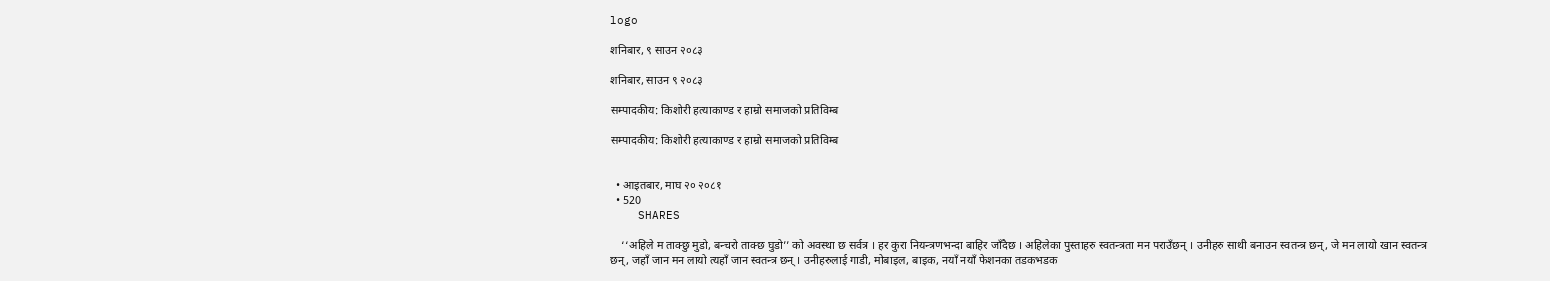logo

शनिबार, ९ साउन २०८३

शनिबार, साउन ९ २०८३

सम्पादकीय: किशोरी हत्याकाण्ड र हाम्रो समाजको प्रतिविम्ब

सम्पादकीय: किशोरी हत्याकाण्ड र हाम्रो समाजको प्रतिविम्ब


  • आइतबार, माघ २० २०८१
  • 520
    SHARES

    ‘‘अहिले म ताक्छु मुडो, बन्चरो ताक्छ घुडो’’ को अवस्था छ सर्वत्र । हर कुरा नियन्त्रणभन्दा बाहिर जाँदैछ । अहिलेका पुस्ताहरु स्वतन्त्रता मन पराउँछन् । उनीहरु साथी बनाउन स्वतन्त्र छन्, जे मन लायो खान स्वतन्त्र छन्, जहाँ जान मन लायो त्यहाँ जान स्वतन्त्र छन् । उनीहरुलाई गाडी, मोबाइल, बाइक, नयाँ नयाँ फेशनका तडकभडक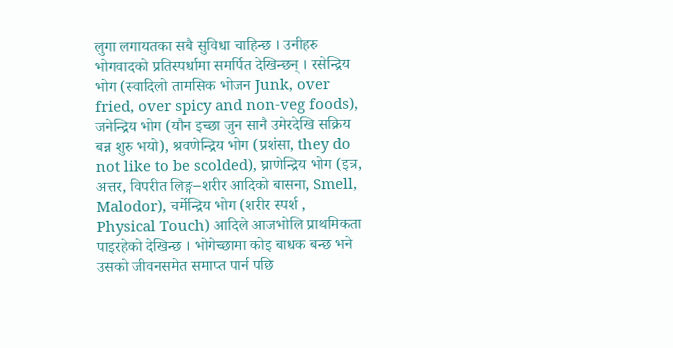लुगा लगायतका सबै सुविधा चाहिन्छ । उनीहरु भोगवादको प्रतिस्पर्धामा समर्पित देखिन्छन् । रसेन्द्रिय भोग (स्वादिलो तामसिक भोजन Junk, over fried, over spicy and non-veg foods), जनेन्द्रिय भोग (यौन इच्छा जुन सानै उमेरदेखि सक्रिय बन्न शुरु भयो), श्रवणेन्द्रिय भोग (प्रशंसा, they do not like to be scolded), घ्राणेन्द्रिय भोग (इत्र, अत्तर, विपरीत लिङ्ग–शरीर आदिको बासना, Smell, Malodor), चर्मेन्द्रिय भोग (शरीर स्पर्श , Physical Touch) आदिले आजभोलि प्राथमिकता पाइरहेको देखिन्छ । भोगेच्छामा कोइ बाधक बन्छ भने उसको जीवनसमेत समाप्त पार्न पछि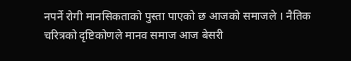नपर्ने रोगी मानसिकताको पुस्ता पाएको छ आजको समाजले । नैतिक चरित्रको दृष्टिकोणले मानव समाज आज बेसरी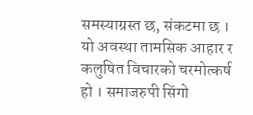समस्याग्रस्त छ, संकटमा छ । यो अवस्था तामसिक आहार र कलुषित विचारको चरमोत्कर्ष हो । समाजरुपी सिंगो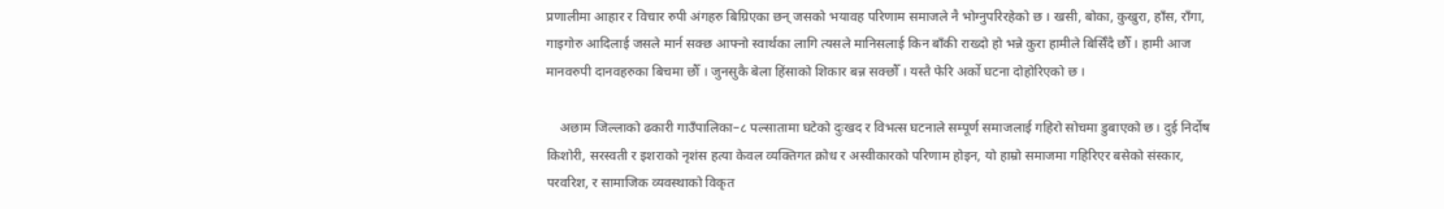प्रणालीमा आहार र विचार रुपी अंगहरु बिग्रिएका छन् जसको भयावह परिणाम समाजले नै भोग्नुपरिरहेको छ । खसी, बोका, कुखुरा, हाँस, राँगा, गाइगोरु आदिलाई जसले मार्न सक्छ आफ्नो स्वार्थका लागि त्यसले मानिसलाई किन बाँकी राख्दो हो भन्ने कुरा हामीले बिर्सिँदै छौँ । हामी आज मानवरुपी दानवहरुका बिचमा छौँ । जुनसुकै बेला हिंसाको शिकार बन्न सक्छौँ । यस्तै फेरि अर्को घटना दोहोरिएको छ ।

    अछाम जिल्लाको ढकारी गाउँपालिका–८ पल्सातामा घटेको दुःखद र विभत्स घटनाले सम्पूर्ण समाजलाई गहिरो सोचमा डुबाएको छ। दुई निर्दोष किशोरी, सरस्वती र इशराको नृशंस हत्या केवल व्यक्तिगत क्रोध र अस्वीकारको परिणाम होइन, यो हाम्रो समाजमा गहिरिएर बसेको संस्कार, परवरिश, र सामाजिक व्यवस्थाको विकृत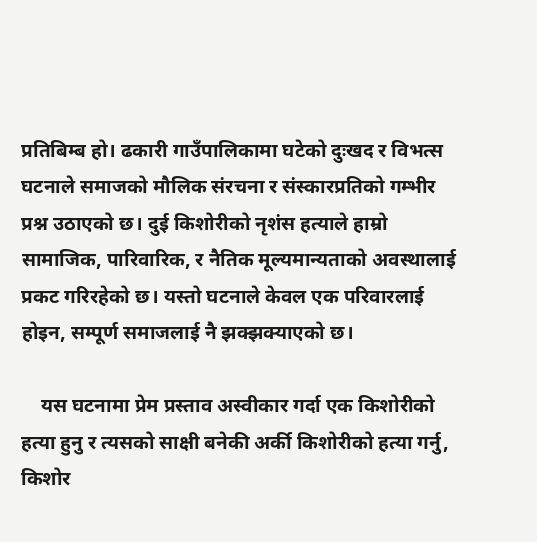प्रतिबिम्ब हो। ढकारी गाउँपालिकामा घटेको दुःखद र विभत्स घटनाले समाजको मौलिक संरचना र संस्कारप्रतिको गम्भीर प्रश्न उठाएको छ। दुई किशोरीको नृशंस हत्याले हाम्रो सामाजिक, पारिवारिक, र नैतिक मूल्यमान्यताको अवस्थालाई प्रकट गरिरहेको छ। यस्तो घटनाले केवल एक परिवारलाई होइन, सम्पूर्ण समाजलाई नै झक्झक्याएको छ।

    यस घटनामा प्रेम प्रस्ताव अस्वीकार गर्दा एक किशोरीको हत्या हुनु र त्यसको साक्षी बनेकी अर्की किशोरीको हत्या गर्नु, किशोर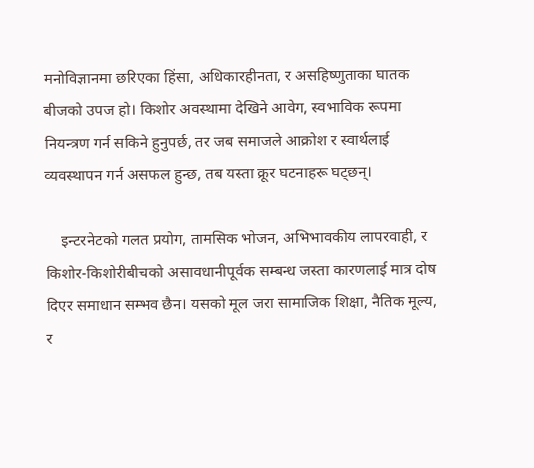मनोविज्ञानमा छरिएका हिंसा, अधिकारहीनता, र असहिष्णुताका घातक बीजको उपज हो। किशोर अवस्थामा देखिने आवेग, स्वभाविक रूपमा नियन्त्रण गर्न सकिने हुनुपर्छ, तर जब समाजले आक्रोश र स्वार्थलाई व्यवस्थापन गर्न असफल हुन्छ, तब यस्ता क्रूर घटनाहरू घट्छन्।

    इन्टरनेटको गलत प्रयोग, तामसिक भोजन, अभिभावकीय लापरवाही, र किशोर-किशोरीबीचको असावधानीपूर्वक सम्बन्ध जस्ता कारणलाई मात्र दोष दिएर समाधान सम्भव छैन। यसको मूल जरा सामाजिक शिक्षा, नैतिक मूल्य, र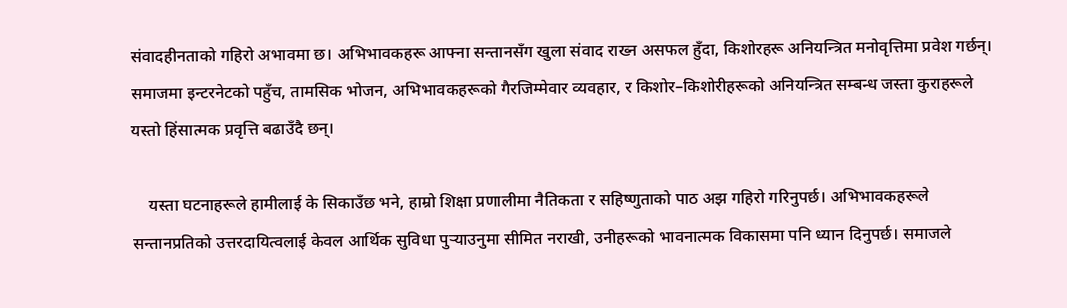संवादहीनताको गहिरो अभावमा छ। अभिभावकहरू आफ्ना सन्तानसँग खुला संवाद राख्न असफल हुँदा, किशोरहरू अनियन्त्रित मनोवृत्तिमा प्रवेश गर्छन्। समाजमा इन्टरनेटको पहुँच, तामसिक भोजन, अभिभावकहरूको गैरजिम्मेवार व्यवहार, र किशोर–किशोरीहरूको अनियन्त्रित सम्बन्ध जस्ता कुराहरूले यस्तो हिंसात्मक प्रवृत्ति बढाउँदै छन्।

    यस्ता घटनाहरूले हामीलाई के सिकाउँछ भने, हाम्रो शिक्षा प्रणालीमा नैतिकता र सहिष्णुताको पाठ अझ गहिरो गरिनुपर्छ। अभिभावकहरूले सन्तानप्रतिको उत्तरदायित्वलाई केवल आर्थिक सुविधा पुर्‍याउनुमा सीमित नराखी, उनीहरूको भावनात्मक विकासमा पनि ध्यान दिनुपर्छ। समाजले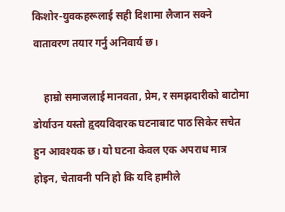किशोर-युवकहरूलाई सही दिशामा लैजान सक्ने वातावरण तयार गर्नु अनिवार्य छ।

    हाम्रो समाजलाई मानवता, प्रेम, र समझदारीको बाटोमा डोर्याउन यस्तो हृदयविदारक घटनाबाट पाठ सिकेर सचेत हुन आवश्यक छ। यो घटना केवल एक अपराध मात्र होइन, चेतावनी पनि हो कि यदि हामीले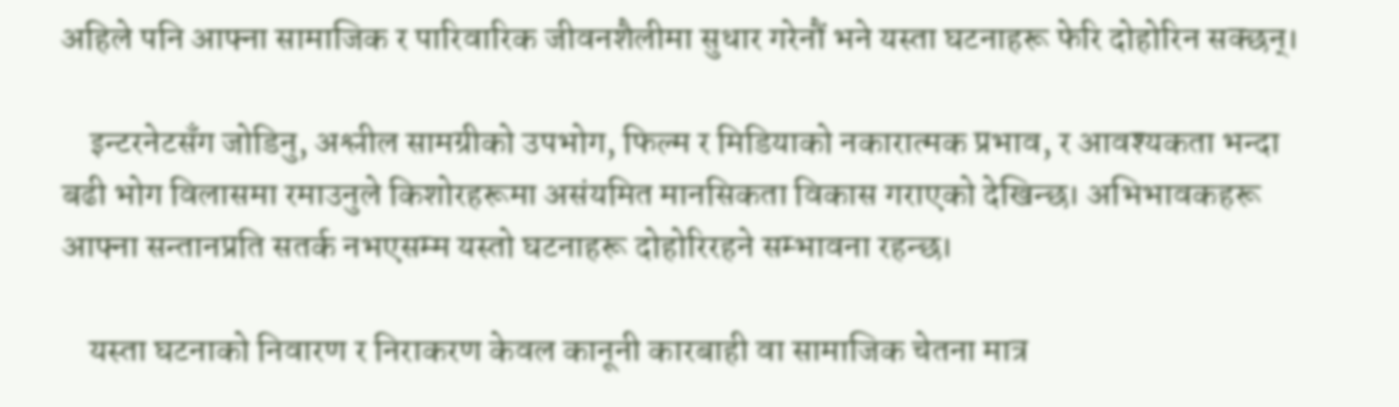अहिले पनि आफ्ना सामाजिक र पारिवारिक जीवनशैलीमा सुधार गरेनौं भने यस्ता घटनाहरू फेरि दोहोरिन सक्छन्।

    इन्टरनेटसँग जोडिनु, अश्लील सामग्रीको उपभोग, फिल्म र मिडियाको नकारात्मक प्रभाव, र आवश्यकता भन्दा बढी भोग विलासमा रमाउनुले किशोरहरूमा असंयमित मानसिकता विकास गराएको देखिन्छ। अभिभावकहरू आफ्ना सन्तानप्रति सतर्क नभएसम्म यस्तो घटनाहरू दोहोरिरहने सम्भावना रहन्छ।

    यस्ता घटनाको निवारण र निराकरण केवल कानूनी कारबाही वा सामाजिक चेतना मात्र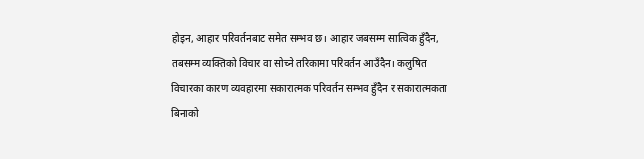होइन, आहार परिवर्तनबाट समेत सम्भव छ। आहार जबसम्म सात्विक हुँदैन, तबसम्म व्यक्तिको विचार वा सोच्ने तरिकामा परिवर्तन आउँदैन। कलुषित विचारका कारण व्यवहारमा सकारात्मक परिवर्तन सम्भव हुँदैन र सकारात्मकता बिनाको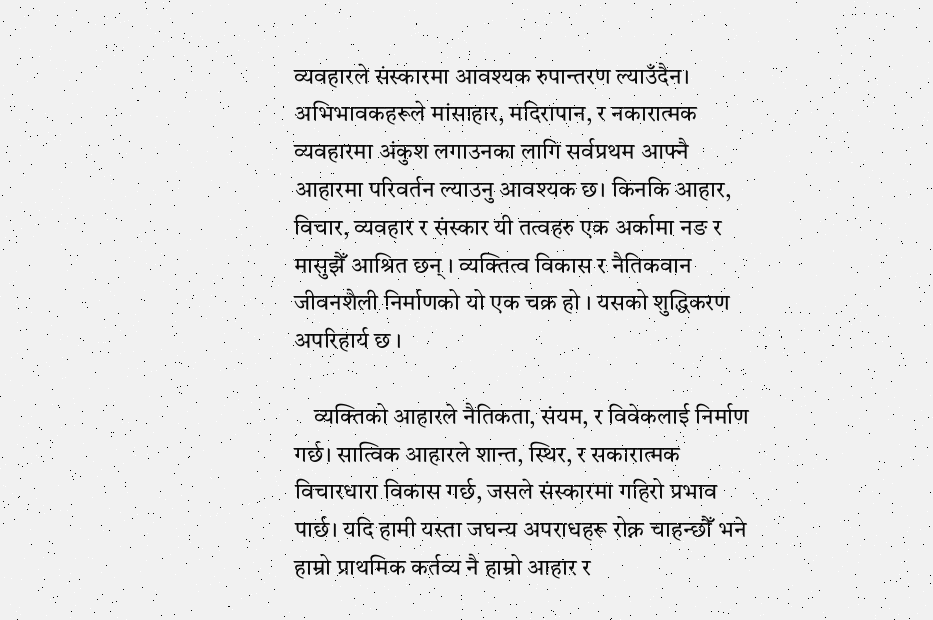व्यवहारले संस्कारमा आवश्यक रुपान्तरण ल्याउँदैन। अभिभावकहरूले मांसाहार, मदिरापान, र नकारात्मक व्यवहारमा अंकुश लगाउनका लागि सर्वप्रथम आफ्नै आहारमा परिवर्तन ल्याउनु आवश्यक छ। किनकि आहार, विचार, व्यवहार र संस्कार यी तत्वहरु एक अर्कामा नङ र मासुझैँ आश्रित छन् । व्यक्तित्व विकास र नैतिकवान जीवनशैली निर्माणको यो एक चक्र हो । यसको शुद्धिकरण अपरिहार्य छ ।

    व्यक्तिको आहारले नैतिकता, संयम, र विवेकलाई निर्माण गर्छ। सात्विक आहारले शान्त, स्थिर, र सकारात्मक विचारधारा विकास गर्छ, जसले संस्कारमा गहिरो प्रभाव पार्छ। यदि हामी यस्ता जघन्य अपराधहरू रोक्न चाहन्छौँ भने हाम्रो प्राथमिक कर्तव्य नै हाम्रो आहार र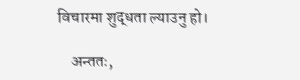विचारमा शुद्धता ल्याउनु हो।

    अन्ततः,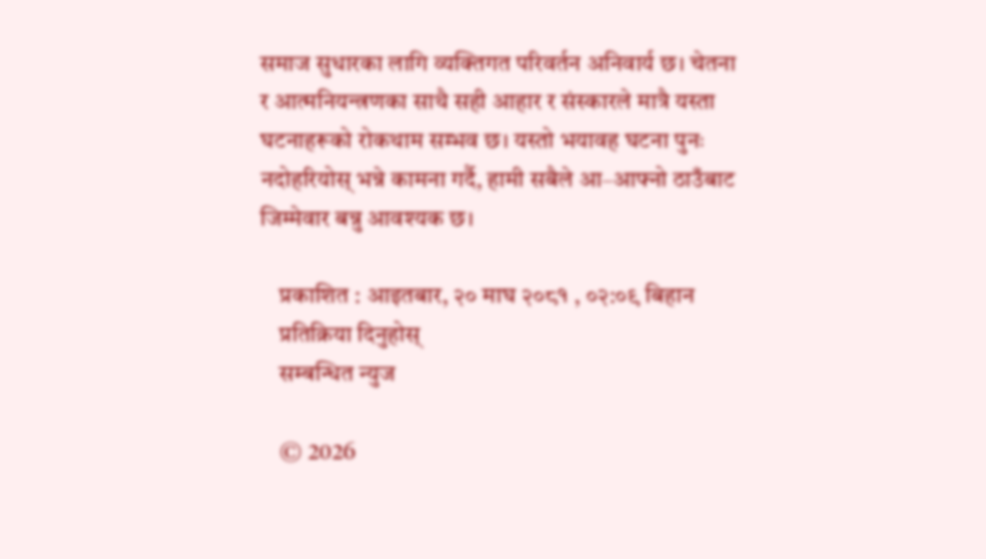समाज सुधारका लागि व्यक्तिगत परिवर्तन अनिवार्य छ। चेतना र आत्मनियन्त्रणका साथै सही आहार र संस्कारले मात्रै यस्ता घटनाहरूको रोकथाम सम्भव छ। यस्तो भयावह घटना पुनः नदोहरियोस् भन्ने कामना गर्दै, हामी सबैले आ–आफ्नो ठाउँबाट जिम्मेवार बन्नु आवश्यक छ।

    प्रकाशित : आइतबार, २० माघ २०८१ , ०२:०९ बिहान
    प्रतिक्रिया दिनुहोस्
    सम्बन्धित न्युज

    © 2026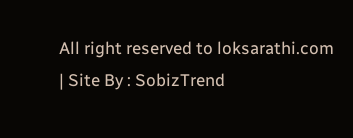All right reserved to loksarathi.com | Site By : SobizTrend